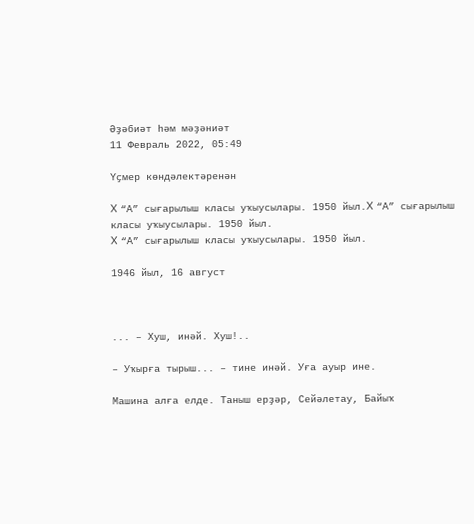Әҙәбиәт һәм мәҙәниәт
11 Февраль 2022, 05:49

Үҫмер көндәлектәренән

X “А” сығарылыш класы уҡыусылары. 1950 йыл.X “А” сығарылыш класы уҡыусылары. 1950 йыл.
X “А” сығарылыш класы уҡыусылары. 1950 йыл.

1946 йыл, 16 август



... – Хуш, инәй. Хуш!..

– Уҡырға тырыш... – тине инәй. Уға ауыр ине.

Машина алға елде. Таныш ерҙәр, Сейәлетау, Байыҡ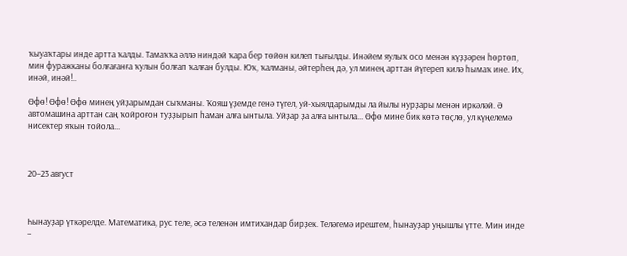ҡыуаҡтары инде артта ҡалды. Тамаҡҡа әллә ниндәй ҡара бер төйөн килеп тығылды. Инәйем яулыҡ осо менән күҙҙәрен һөртөп, мин фуражканы болғағанға ҡулын болғап ҡалған булды. Юҡ, ҡалманы, әйтерһең дә, ул минең арттан йүгереп килә һымаҡ ине. Их, инәй, инәй!..

Өфө! Өфө! Өфө минең уйҙарымдан сыҡманы. Ҡояш үҙемде генә түгел, уй-хыялдарымды ла йылы нурҙары менән иркәләй. Ә автомашина арттан саң ҡойроғон туҙҙырып һаман алға ынтыла. Уйҙар ҙа алға ынтыла... Өфө мине бик көтә төҫлө, ул күңелемә нисектер яҡын тойола...



20–23 август



Һынауҙар үткәрелде. Математика, рус теле, әсә теленән имтихандар бирҙек. Теләгемә ирештем, һынауҙар уңышлы үтте. Мин инде –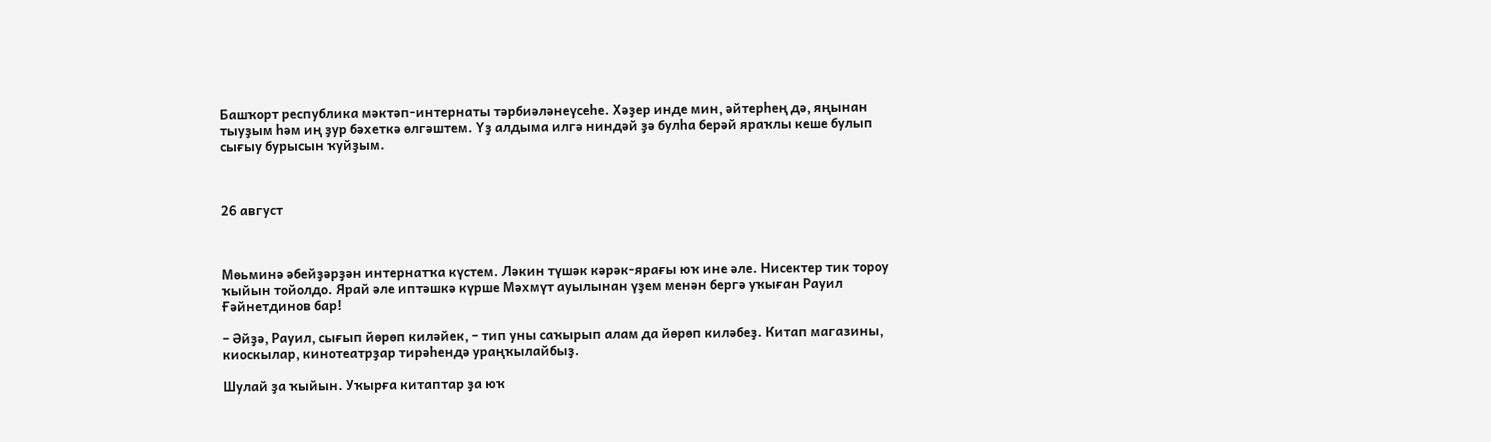Башҡорт республика мәктәп-интернаты тәрбиәләнеүсеһе. Хәҙер инде мин, әйтерһең дә, яңынан тыуҙым һәм иң ҙур бәхеткә өлгәштем. Үҙ алдыма илгә ниндәй ҙә булһа берәй яраҡлы кеше булып сығыу бурысын ҡуйҙым.



26 август



Мөьминә әбейҙәрҙән интернатҡа күстем. Ләкин түшәк кәрәк-ярағы юҡ ине әле. Нисектер тик тороу ҡыйын тойолдо. Ярай әле иптәшкә күрше Мәхмүт ауылынан үҙем менән бергә уҡыған Рауил Ғәйнетдинов бар!

– Әйҙә, Рауил, сығып йөрөп киләйек, – тип уны саҡырып алам да йөрөп киләбеҙ. Китап магазины, киоскылар, кинотеатрҙар тирәһендә ураңҡылайбыҙ.

Шулай ҙа ҡыйын. Уҡырға китаптар ҙа юҡ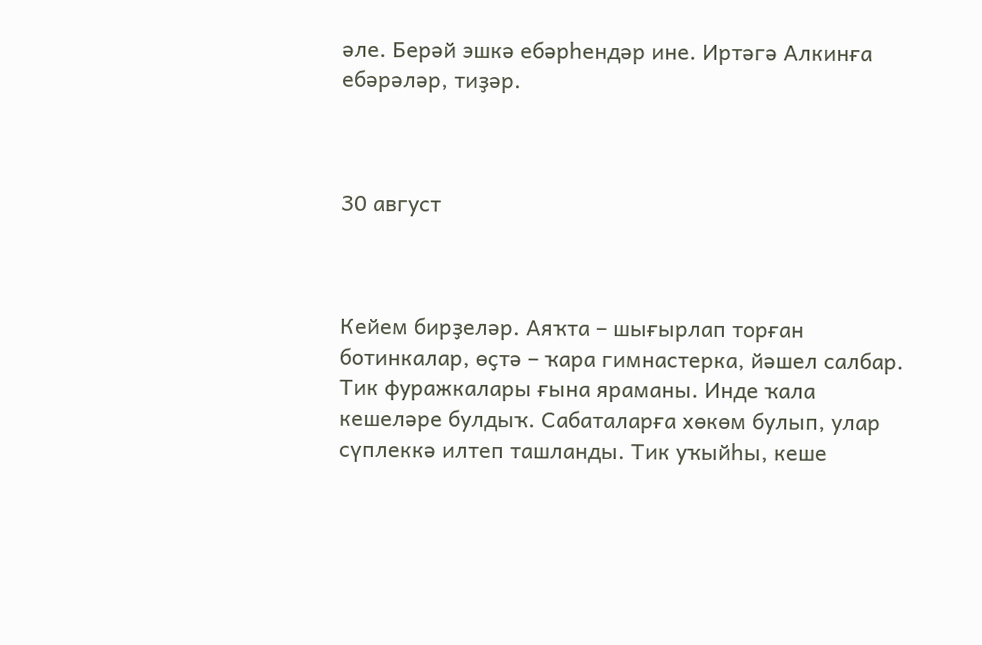әле. Берәй эшкә ебәрһендәр ине. Иртәгә Алкинға ебәрәләр, тиҙәр.



30 август



Кейем бирҙеләр. Аяҡта – шығырлап торған ботинкалар, өҫтә – ҡара гимнастерка, йәшел салбар. Тик фуражкалары ғына яраманы. Инде ҡала кешеләре булдыҡ. Сабаталарға хөкөм булып, улар сүплеккә илтеп ташланды. Тик уҡыйһы, кеше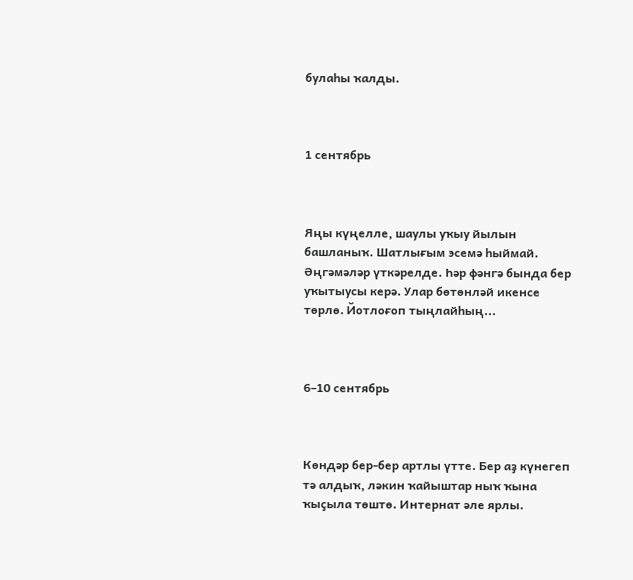булаһы ҡалды.



1 сентябрь



Яңы күңелле, шаулы уҡыу йылын башланыҡ. Шатлығым эсемә һыймай. Әңгәмәләр үткәрелде. Һәр фәнгә бында бер уҡытыусы керә. Улар бөтөнләй икенсе төрлө. Йотлоғоп тыңлайһың...



6–10 сентябрь



Көндәр бер-бер артлы үтте. Бер аҙ күнегеп тә алдыҡ, ләкин ҡайыштар ныҡ ҡына ҡыҫыла төштө. Интернат әле ярлы.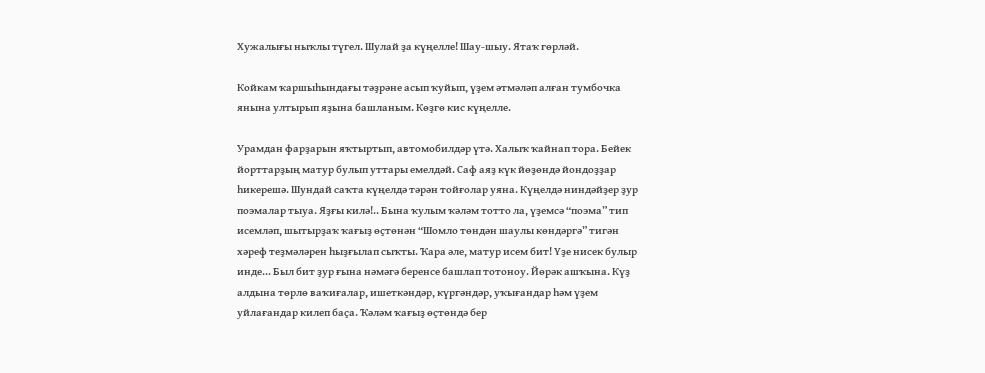Хужалығы ныҡлы түгел. Шулай ҙа күңелле! Шау-шыу. Ятаҡ гөрләй.

Койкам ҡаршыһындағы тәҙрәне асып ҡуйып, үҙем әтмәләп алған тумбочка янына ултырып яҙына башланым. Көҙгө кис күңелле.

Урамдан фарҙарын яҡтыртып, автомобилдәр үтә. Халыҡ ҡайнап тора. Бейек йорттарҙың матур булып уттары емелдәй. Саф аяҙ күк йөҙөндә йондоҙҙар һикерешә. Шундай саҡта күңелдә тәрән тойғолар уяна. Күңелдә ниндәйҙер ҙур поэмалар тыуа. Яҙғы килә!.. Бына ҡулым ҡәләм тотто ла, үҙемсә “поэма” тип исемләп, шытырҙаҡ ҡағыҙ өҫтөнән “Шомло төндән шаулы көндәргә” тигән хәреф теҙмәләрен һыҙғылап сыҡты. Ҡара әле, матур исем бит! Үҙе нисек булыр инде... Был бит ҙур ғына нәмәгә беренсе башлап тотоноу. Йөрәк ашҡына. Күҙ алдына төрлө ваҡиғалар, ишеткәндәр, күргәндәр, уҡығандар һәм үҙем уйлағандар килеп баҫа. Ҡәләм ҡағыҙ өҫтөндә бер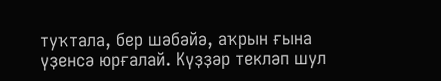туҡтала, бер шәбәйә, аҡрын ғына үҙенсә юрғалай. Күҙҙәр текләп шул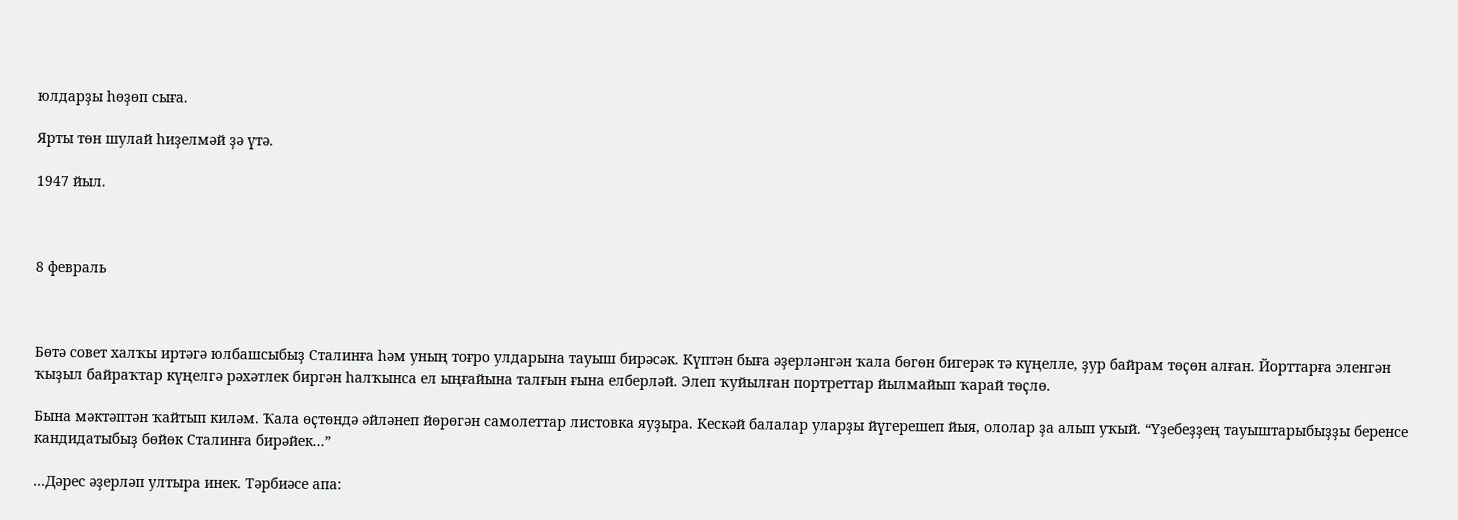юлдарҙы һөҙөп сыға.

Ярты төн шулай һиҙелмәй ҙә үтә.

1947 йыл.



8 февраль



Бөтә совет халҡы иртәгә юлбашсыбыҙ Сталинға һәм уның тоғро улдарына тауыш бирәсәк. Күптән быға әҙерләнгән ҡала бөгөн бигерәк тә күңелле, ҙур байрам төҫөн алған. Йорттарға эленгән ҡыҙыл байраҡтар күңелгә рәхәтлек биргән һалҡынса ел ыңғайына талғын ғына елберләй. Элеп ҡуйылған портреттар йылмайып ҡарай төҫлө.

Бына мәктәптән ҡайтып киләм. Ҡала өҫтөндә әйләнеп йөрөгән самолеттар листовка яуҙыра. Кескәй балалар уларҙы йүгерешеп йыя, ололар ҙа алып уҡый. “Үҙебеҙҙең тауыштарыбыҙҙы беренсе кандидатыбыҙ бөйөк Сталинға бирәйек...”

...Дәрес әҙерләп ултыра инек. Тәрбиәсе апа: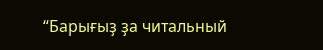“Барығыҙ ҙа читальный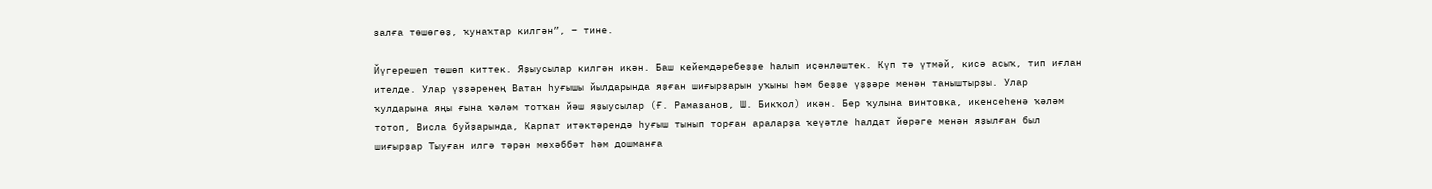залға төшөгөҙ, ҡунаҡтар килгән”, – тине.

Йүгерешеп төшөп киттек. Яҙыусылар килгән икән. Баш кейемдәребеҙҙе һалып иҫәнләштек. Күп тә үтмәй, кисә асыҡ, тип иғлан ителде. Улар үҙҙәренең Ватан һуғышы йылдарында яҙған шиғырҙарын уҡыны һәм беҙҙе үҙҙәре менән таныштырҙы. Улар ҡулдарына яңы ғына ҡәләм тотҡан йәш яҙыусылар (Ғ. Рамазанов, Ш. Бикҡол) икән. Бер ҡулына винтовка, икенсеһенә ҡәләм тотоп, Висла буйҙарында, Карпат итәктәрендә һуғыш тынып торған араларҙа ҡеүәтле һалдат йөрәге менән яҙылған был шиғырҙар Тыуған илгә тәрән мөхәббәт һәм дошманға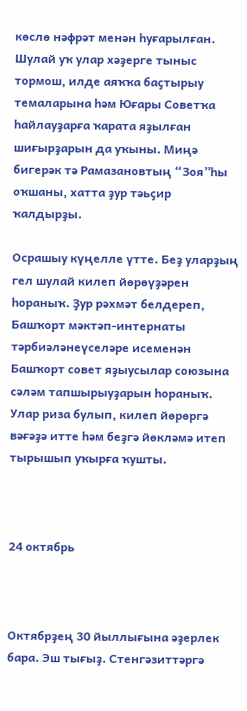көслө нәфрәт менән һуғарылған. Шулай уҡ улар хәҙерге тыныс тормош, илде аяҡҡа баҫтырыу темаларына һәм Юғары Советҡа һайлауҙарға ҡарата яҙылған шиғырҙарын да уҡыны. Миңә бигерәк тә Рамазановтың “Зоя”һы оҡшаны, хатта ҙур тәьҫир ҡалдырҙы.

Осрашыу күңелле үтте. Беҙ уларҙың гел шулай килеп йөрөүҙәрен һораныҡ. Ҙур рәхмәт белдереп, Башҡорт мәктәп-интернаты тәрбиәләнеүселәре исеменән Башҡорт совет яҙыусылар союзына сәләм тапшырыуҙарын һораныҡ. Улар риза булып, килеп йөрөргә вәғәҙә итте һәм беҙгә йөкләмә итеп тырышып уҡырға ҡушты.



24 октябрь



Октябрҙең 30 йыллығына әҙерлек бара. Эш тығыҙ. Стенгәзиттәргә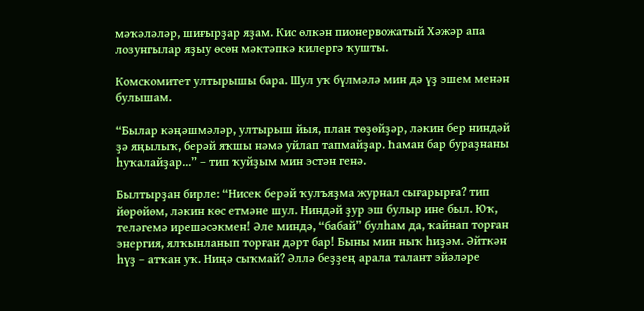мәҡәләләр, шиғырҙар яҙам. Кис өлкән пионервожатый Хәжәр апа лозунгылар яҙыу өсөн мәктәпкә килергә ҡушты.

Комскомитет ултырышы бара. Шул уҡ бүлмәлә мин дә үҙ эшем менән булышам.

“Былар кәңәшмәләр, ултырыш йыя, план төҙөйҙәр, ләкин бер ниндәй ҙә яңылыҡ, берәй яҡшы нәмә уйлап тапмайҙар. Һаман бар бураҙнаны һуҡалайҙар...” – тип ҡуйҙым мин эстән генә.

Былтырҙан бирле: “Нисек берәй ҡулъяҙма журнал сығарырға? тип йөрөйөм, ләкин көс етмәне шул. Ниндәй ҙур эш булыр ине был. Юҡ, теләгемә ирешәсәкмен! Әле миндә, “бабай” булһам да, ҡайнап торған энергия, ялҡынланып торған дәрт бар! Быны мин ныҡ һиҙәм. Әйткән һүҙ – атҡан уҡ. Ниңә сыҡмай? Әллә беҙҙең арала талант эйәләре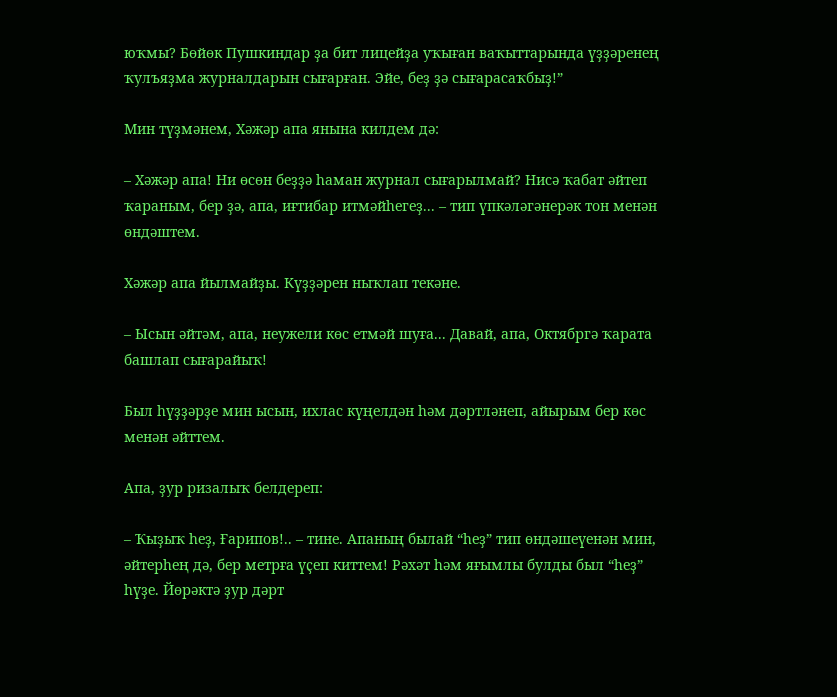юҡмы? Бөйөк Пушкиндар ҙа бит лицейҙа уҡыған ваҡыттарында үҙҙәренең ҡулъяҙма журналдарын сығарған. Эйе, беҙ ҙә сығарасаҡбыҙ!”

Мин түҙмәнем, Хәжәр апа янына килдем дә:

– Хәжәр апа! Ни өсөн беҙҙә һаман журнал сығарылмай? Нисә ҡабат әйтеп ҡараным, бер ҙә, апа, иғтибар итмәйһегеҙ... – тип үпкәләгәнерәк тон менән өндәштем.

Хәжәр апа йылмайҙы. Күҙҙәрен ныҡлап текәне.

– Ысын әйтәм, апа, неужели көс етмәй шуға... Давай, апа, Октябргә ҡарата башлап сығарайыҡ!

Был һүҙҙәрҙе мин ысын, ихлас күңелдән һәм дәртләнеп, айырым бер көс менән әйттем.

Апа, ҙур ризалыҡ белдереп:

– Ҡыҙыҡ һеҙ, Ғарипов!.. – тине. Апаның былай “һеҙ” тип өндәшеүенән мин, әйтерһең дә, бер метрға үҫеп киттем! Рәхәт һәм яғымлы булды был “һеҙ” һүҙе. Йөрәктә ҙур дәрт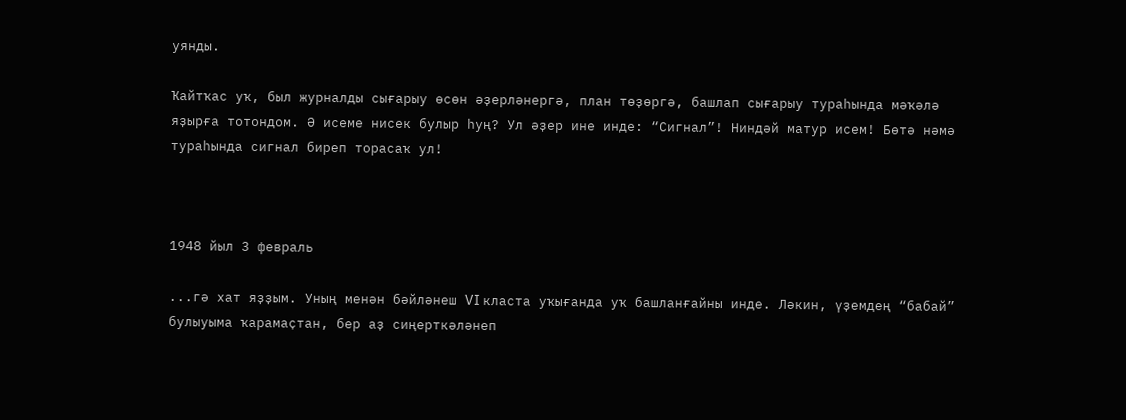уянды.

Ҡайтҡас уҡ, был журналды сығарыу өсөн әҙерләнергә, план төҙөргә, башлап сығарыу тураһында мәҡәлә яҙырға тотондом. Ә исеме нисек булыр һуң? Ул әҙер ине инде: “Сигнал”! Ниндәй матур исем! Бөтә нәмә тураһында сигнал биреп торасаҡ ул!



1948 йыл 3 февраль

...гә хат яҙҙым. Уның менән бәйләнеш VI класта уҡығанда уҡ башланғайны инде. Ләкин, үҙемдең “бабай” булыуыма ҡарамаҫтан, бер аҙ сиңерткәләнеп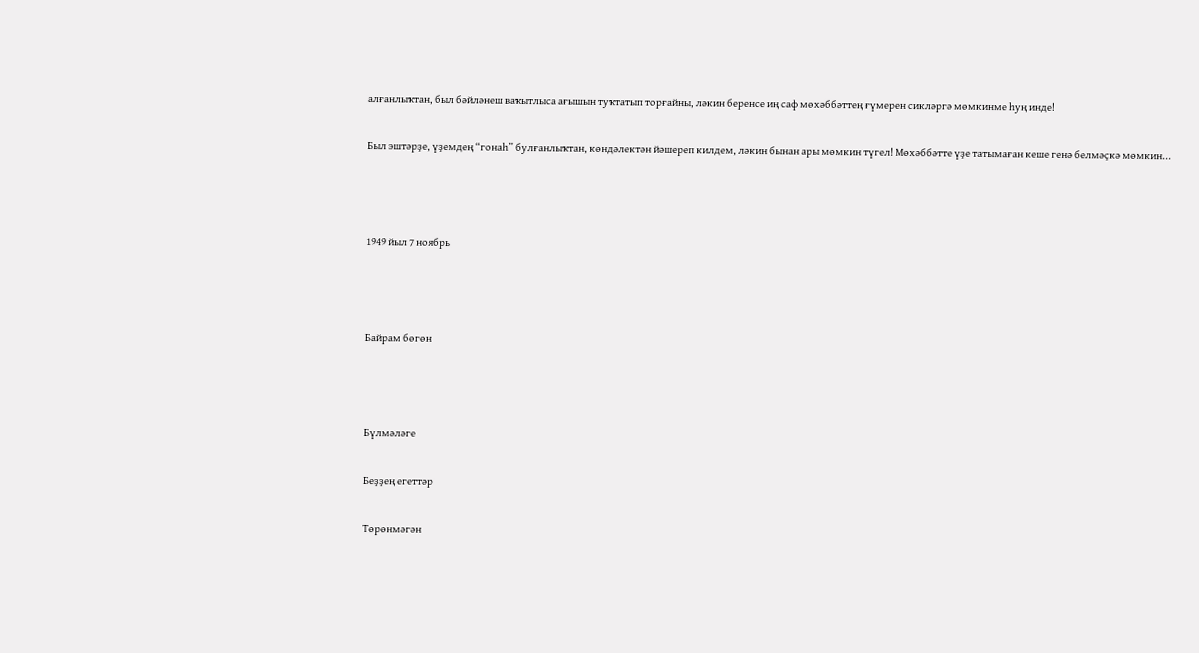алғанлыҡтан, был бәйләнеш ваҡытлыса ағышын туҡтатып торғайны, ләкин беренсе иң саф мөхәббәттең ғүмерен сикләргә мөмкинме һуң инде!

Был эштәрҙе, үҙемдең “гонаһ” булғанлыҡтан, көндәлектән йәшереп килдем, ләкин бынан ары мөмкин түгел! Мөхәббәтте үҙе татымаған кеше генә белмәҫкә мөмкин...



1949 йыл 7 ноябрь



Байрам бөгөн



Бүлмәләге

Беҙҙең егеттәр

Төрөнмәгән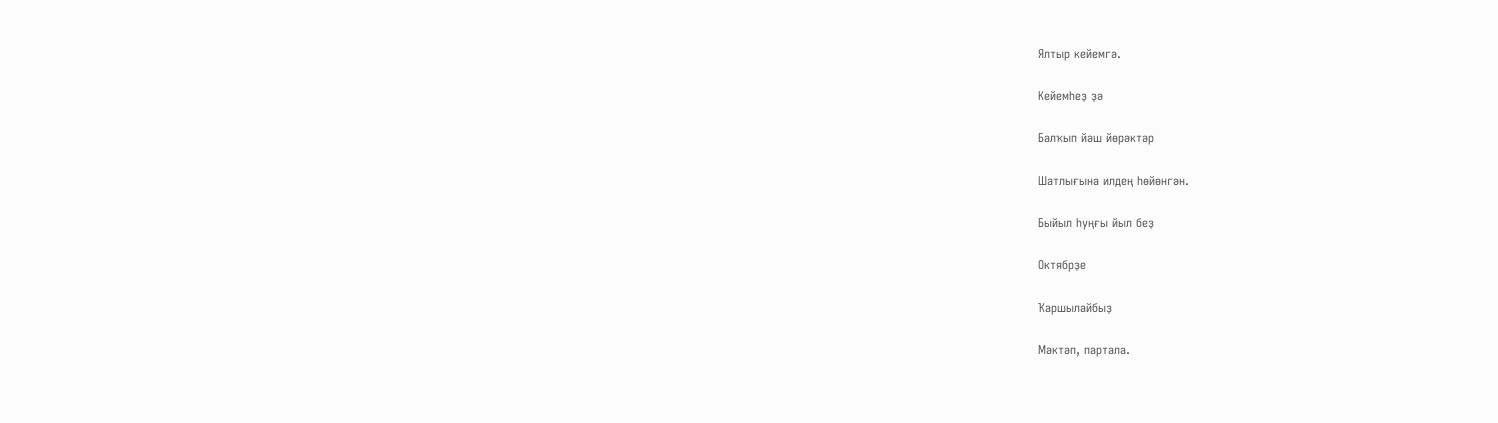Ялтыр кейемгә.

Кейемһеҙ ҙә

Балҡып йәш йөрәктәр

Шатлығына илдең һөйөнгән.

Быйыл һуңғы йыл беҙ

Октябрҙе

Ҡаршылайбыҙ

Мәктәп, партала.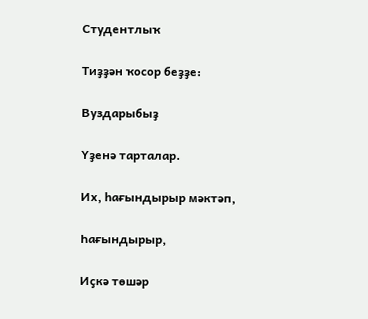Студентлыҡ

Тиҙҙән ҡосор беҙҙе:

Вуздарыбыҙ

Үҙенә тарталар.

Их, һағындырыр мәктәп,

Һағындырыр,

Иҫкә төшәр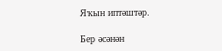Яҡын иптәштәр.

Бер әсәнән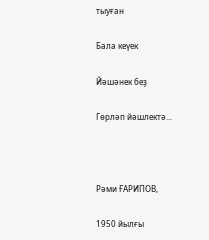тыуған

Бала кеүек

Йәшәнек беҙ

Гөрләп йәшлектә...



Рәми ҒАРИПОВ,

1950 йылғы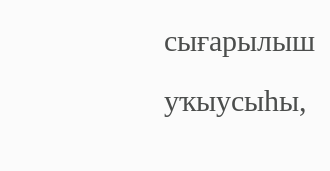сығарылыш уҡыусыһы,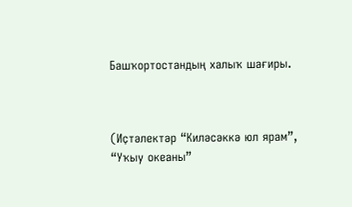Башҡортостандың халыҡ шағиры.



(Иҫтәлектәр “Киләсәккә юл ярам”, “Уҡыу океаны”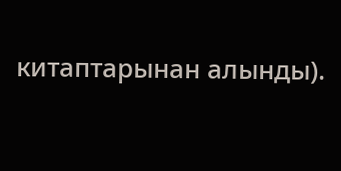китаптарынан алынды).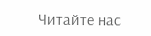Читайте нас